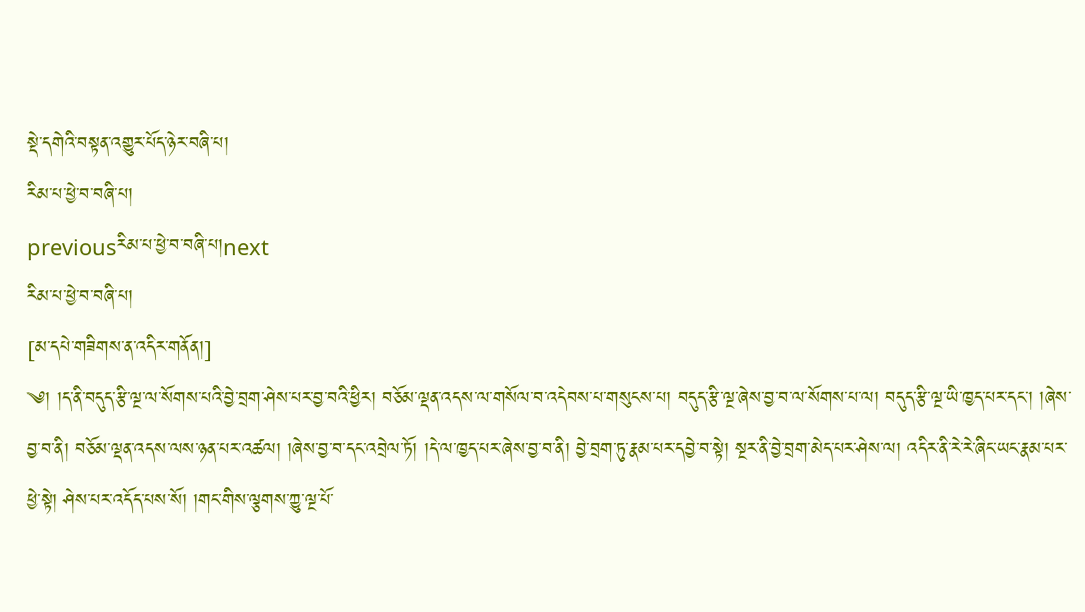སྡེ་དགེའི་བསྟན་འགྱུར་པོད་ཉེར་བཞི་པ།
རིམ་པ་ཕྱེ་བ་བཞི་པ།
previousརིམ་པ་ཕྱེ་བ་བཞི་པ།next
རིམ་པ་ཕྱེ་བ་བཞི་པ།
[མ་དཔེ་གཟིགས་ན་འདིར་གནོན།]
༄། །ད་ནི་བདུད་རྩི་ལྔ་ལ་སོགས་པའི་བྱེ་བྲག་ཤེས་པར་བྱ་བའི་ཕྱིར། བཅོམ་ལྡན་འདས་ལ་གསོལ་བ་འདེབས་པ་གསུངས་པ། བདུད་རྩི་ལྔ་ཞེས་བྱ་བ་ལ་སོགས་པ་ལ། བདུད་རྩི་ལྔ་ཡི་ཁྱད་པར་དང་། །ཞེས་བྱ་བ་ནི། བཅོམ་ལྡན་འདས་ལས་ཉན་པར་འཚལ། །ཞེས་བྱ་བ་དང་འབྲེལ་ཏོ། །དེ་ལ་ཁྱད་པར་ཞེས་བྱ་བ་ནི། བྱེ་བྲག་ཏུ་རྣམ་པར་དབྱེ་བ་སྟེ། སྔར་ནི་བྱེ་བྲག་མེད་པར་ཤེས་ལ། འདིར་ནི་རེ་རེ་ཞིང་ཡང་རྣམ་པར་ཕྱེ་སྟེ། ཤེས་པར་འདོད་པས་སོ། །གང་གིས་ལྕགས་ཀྱུ་ལྔ་པོ་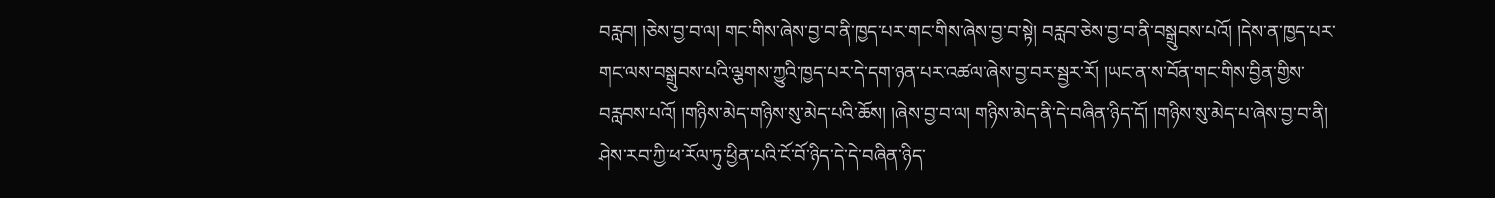བརླབ། །ཅེས་བྱ་བ་ལ། གང་གིས་ཞེས་བྱ་བ་ནི་ཁྱད་པར་གང་གིས་ཞེས་བྱ་བ་སྟེ། བརླབ་ཅེས་བྱ་བ་ནི་བསྒྲུབས་པའོ། །དེས་ན་ཁྱད་པར་གང་ལས་བསྒྲུབས་པའི་ལྕགས་ཀྱུའི་ཁྱད་པར་དེ་དག་ཉན་པར་འཚལ་ཞེས་བྱ་བར་སྦྱར་རོ། །ཡང་ན་ས་བོན་གང་གིས་བྱིན་གྱིས་བརླབས་པའོ། །གཉིས་མེད་གཉིས་སུ་མེད་པའི་ཆོས། །ཞེས་བྱ་བ་ལ། གཉིས་མེད་ནི་དེ་བཞིན་ཉིད་དོ། །གཉིས་སུ་མེད་པ་ཞེས་བྱ་བ་ནི། ཤེས་རབ་ཀྱི་ཕ་རོལ་ཏུ་ཕྱིན་པའི་ངོ་བོ་ཉིད་དེ་དེ་བཞིན་ཉིད་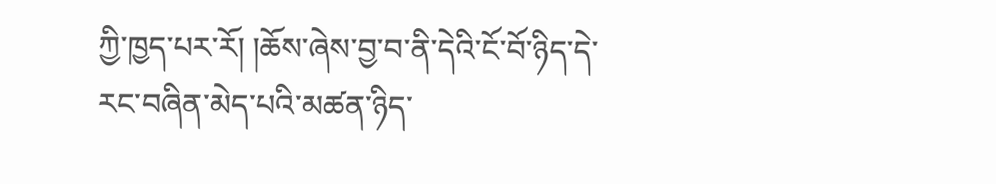ཀྱི་ཁྱད་པར་རོ། །ཆོས་ཞེས་བྱ་བ་ནི་དེའི་ངོ་བོ་ཉིད་དེ་རང་བཞིན་མེད་པའི་མཚན་ཉིད་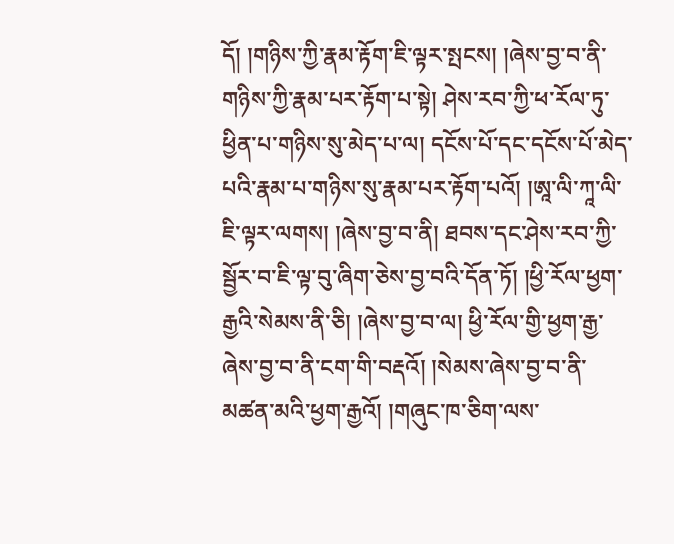དོ། །གཉིས་ཀྱི་རྣམ་རྟོག་ཇི་ལྟར་སྤངས། །ཞེས་བྱ་བ་ནི་གཉིས་ཀྱི་རྣམ་པར་རྟོག་པ་སྟེ། ཤེས་རབ་ཀྱི་ཕ་རོལ་ཏུ་ཕྱིན་པ་གཉིས་སུ་མེད་པ་ལ། དངོས་པོ་དང་དངོས་པོ་མེད་པའི་རྣམ་པ་གཉིས་སུ་རྣམ་པར་རྟོག་པའོ། །ཨཱ་ལི་ཀཱ་ལི་ཇི་ལྟར་ལགས། །ཞེས་བྱ་བ་ནི། ཐབས་དང་ཤེས་རབ་ཀྱི་སྦྱོར་བ་ཇི་ལྟ་བུ་ཞིག་ཅེས་བྱ་བའི་དོན་ཏོ། །ཕྱི་རོལ་ཕྱག་རྒྱའི་སེམས་ནི་ཅི། །ཞེས་བྱ་བ་ལ། ཕྱི་རོལ་གྱི་ཕྱག་རྒྱ་ཞེས་བྱ་བ་ནི་ངག་གི་བརྡའོ། །སེམས་ཞེས་བྱ་བ་ནི་མཚན་མའི་ཕྱག་རྒྱའོ། །གཞུང་ཁ་ཅིག་ལས་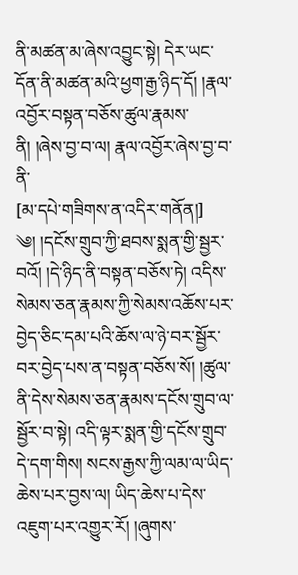ནི་མཚན་མ་ཞེས་འབྱུང་སྟེ། དེར་ཡང་དོན་ནི་མཚན་མའི་ཕྱག་རྒྱ་ཉིད་དོ། །རྣལ་འབྱོར་བསྟན་བཅོས་ཚུལ་རྣམས་ནི། །ཞེས་བྱ་བ་ལ། རྣལ་འབྱོར་ཞེས་བྱ་བ་ནི་
[མ་དཔེ་གཟིགས་ན་འདིར་གནོན།]
༄། །དངོས་གྲུབ་ཀྱི་ཐབས་སྨན་གྱི་སྦྱར་བའོ། །དེ་ཉིད་ནི་བསྟན་བཅོས་ཏེ། འདིས་སེམས་ཅན་རྣམས་ཀྱི་སེམས་འཆོས་པར་བྱེད་ཅིང་དམ་པའི་ཆོས་ལ་ཉེ་བར་སྦྱོར་བར་བྱེད་པས་ན་བསྟན་བཅོས་སོ། །ཚུལ་ནི་དེས་སེམས་ཅན་རྣམས་དངོས་གྲུབ་ལ་སྦྱོར་བ་སྟེ། འདི་ལྟར་སྨན་གྱི་དངོས་གྲུབ་དེ་དག་གིས། སངས་རྒྱས་ཀྱི་ལམ་ལ་ཡིད་ཆེས་པར་བྱས་ལ། ཡིད་ཆེས་པ་དེས་འཇུག་པར་འགྱུར་རོ། །ཞུགས་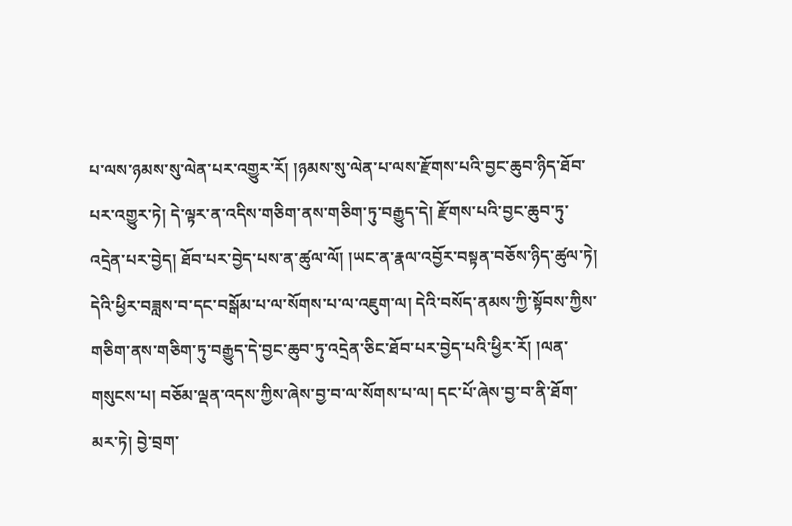པ་ལས་ཉམས་སུ་ལེན་པར་འགྱུར་རོ། །ཉམས་སུ་ལེན་པ་ལས་རྫོགས་པའི་བྱང་ཆུབ་ཉིད་ཐོབ་པར་འགྱུར་ཏེ། དེ་ལྟར་ན་འདིས་གཅིག་ནས་གཅིག་ཏུ་བརྒྱུད་དེ། རྫོགས་པའི་བྱང་ཆུབ་ཏུ་འདྲེན་པར་བྱེད། ཐོབ་པར་བྱེད་པས་ན་ཚུལ་ལོ། །ཡང་ན་རྣལ་འབྱོར་བསྟན་བཅོས་ཉིད་ཚུལ་ཏེ། དེའི་ཕྱིར་བཟླས་བ་དང་བསྒོམ་པ་ལ་སོགས་པ་ལ་འཇུག་ལ། དེའི་བསོད་ནམས་ཀྱི་སྟོབས་ཀྱིས་གཅིག་ནས་གཅིག་ཏུ་བརྒྱུད་དེ་བྱང་ཆུབ་ཏུ་འདྲེན་ཅིང་ཐོབ་པར་བྱེད་པའི་ཕྱིར་རོ། །ལན་གསུངས་པ། བཅོམ་ལྡན་འདས་ཀྱིས་ཞེས་བྱ་བ་ལ་སོགས་པ་ལ། དང་པོ་ཞེས་བྱ་བ་ནི་ཐོག་མར་ཏེ། བྱེ་བྲག་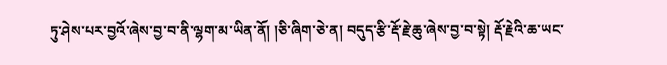ཏུ་ཤེས་པར་བྱའོ་ཞེས་བྱ་བ་ནི་ལྷག་མ་ཡིན་ནོ། །ཅི་ཞིག་ཅེ་ན། བདུད་རྩི་རྡོ་རྗེ་ཆུ་ཞེས་བྱ་བ་སྟེ། རྡོ་རྗེའི་ཆ་ཡང་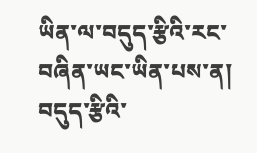ཡིན་ལ་བདུད་རྩིའི་རང་བཞིན་ཡང་ཡིན་པས་ན། བདུད་རྩིའི་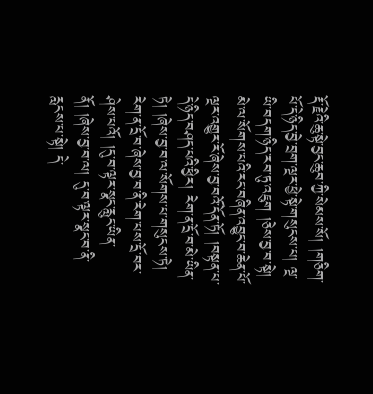རྡོ་རྗེའི་ཆུ་སྟེ་བྱང་ཆུབ་ཀྱི་སེམས་སོ། །གཅིག་པོ་དེ་ཉིད་བྱེ་བྲག་ལྔར་ཕྱེ་སྟེ་གསུངས་པ། ལྔ་ཡི་བདག་ཉིད་རབ་ཏུ་འཇུག །ཅེས་བྱ་བ་སྟེ། མེ་ལ་སོགས་པའི་རང་བཞིན་འབྱུང་བ་ཆེན་པོ་ལྔར་འགྱུར་རོ་ཞེས་བྱ་བའོ་དོན་ཏོ། །བསྟན་པ་དེ་ཉིད་བཤད་པའི་ཕྱིར། རེག་ན་དྲོ་བ་མེ་ཡིན་ཏེ། །ཞེས་བྱ་བ་ལ་སོགས་པ་གསུངས་ཏེ། རེག་ན་དྲོ་བ་ཞེས་བྱ་བ་ནི་རེག་པས་དྲོ་བར་ཤེས་པའོ། །དུ་བ་ལྟར་སྣང་རླུང་ཡིན་ནོ། །ཞེས་བྱ་བ་ལ། དུ་བ་ལྟར་སྣང་བ་ནི་རླངས་པ་སྟེ། དེ་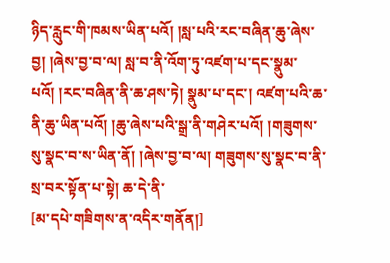ཉིད་རླུང་གི་ཁམས་ཡིན་པའོ། །སླ་པའི་རང་བཞིན་ཆུ་ཞེས་བྱ། །ཞེས་བྱ་བ་ལ། སླ་བ་ནི་འོག་ཏུ་འཛག་པ་དང་སྣུམ་པའོ། །རང་བཞིན་ནི་ཆ་ཤས་ཏེ། སྣུམ་པ་དང་། འཛག་པའི་ཆ་ནི་ཆུ་ཡིན་པའོ། །ཆུ་ཞེས་པའི་སྒྲ་ནི་གཤེར་པའོ། །གཟུགས་སུ་སྣང་བ་ས་ཡིན་ནོ། །ཞེས་བྱ་བ་ལ། གཟུགས་སུ་སྣང་བ་ནི་སྲ་བར་སྟོན་པ་སྟེ། ཆ་དེ་ནི་
[མ་དཔེ་གཟིགས་ན་འདིར་གནོན།]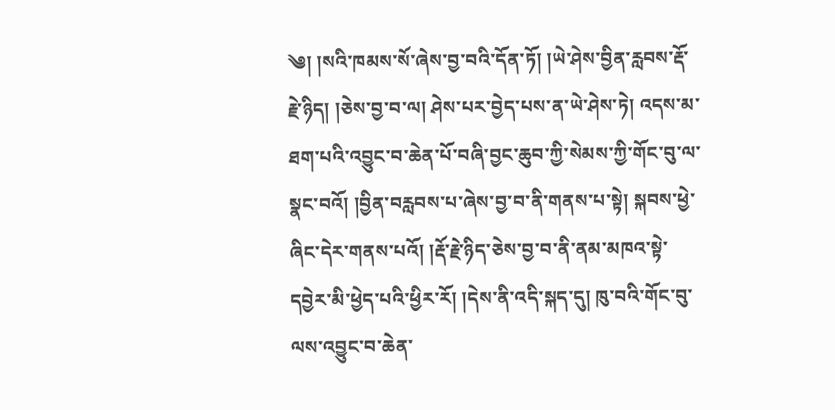༄། །སའི་ཁམས་སོ་ཞེས་བྱ་བའི་དོན་ཏོ། །ཡེ་ཤེས་བྱིན་རླབས་རྡོ་རྗེ་ཉིད། །ཅེས་བྱ་བ་ལ། ཤེས་པར་བྱེད་པས་ན་ཡེ་ཤེས་ཏེ། འདས་མ་ཐག་པའི་འབྱུང་བ་ཆེན་པོ་བཞི་བྱང་ཆུབ་ཀྱི་སེམས་ཀྱི་གོང་བུ་ལ་སྣང་བའོ། །བྱིན་བརླབས་པ་ཞེས་བྱ་བ་ནི་གནས་པ་སྟེ། སྐབས་ཕྱེ་ཞིང་དེར་གནས་པའོ། །རྡོ་རྗེ་ཉིད་ཅེས་བྱ་བ་ནི་ནམ་མཁའ་སྟེ་དབྱེར་མི་ཕྱེད་པའི་ཕྱིར་རོ། །དེས་ནི་འདི་སྐད་དུ། ཁུ་བའི་གོང་བུ་ལས་འབྱུང་བ་ཆེན་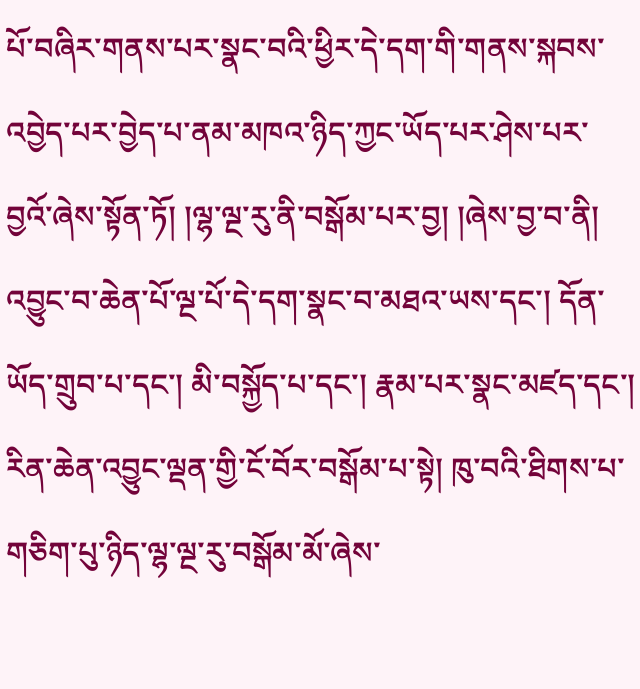པོ་བཞིར་གནས་པར་སྣང་བའི་ཕྱིར་དེ་དག་གི་གནས་སྐབས་འབྱེད་པར་བྱེད་པ་ནམ་མཁའ་ཉིད་ཀྱང་ཡོད་པར་ཤེས་པར་བྱའོ་ཞེས་སྟོན་ཏོ། །ལྷ་ལྔ་རུ་ནི་བསྒོམ་པར་བྱ། །ཞེས་བྱ་བ་ནི། འབྱུང་བ་ཆེན་པོ་ལྔ་པོ་དེ་དག་སྣང་བ་མཐའ་ཡས་དང་། དོན་ཡོད་གྲུབ་པ་དང་། མི་བསྐྱོད་པ་དང་། རྣམ་པར་སྣང་མཛད་དང་། རིན་ཆེན་འབྱུང་ལྡན་གྱི་ངོ་བོར་བསྒོམ་པ་སྟེ། ཁུ་བའི་ཐིགས་པ་གཅིག་པུ་ཉིད་ལྷ་ལྔ་རུ་བསྒོམ་མོ་ཞེས་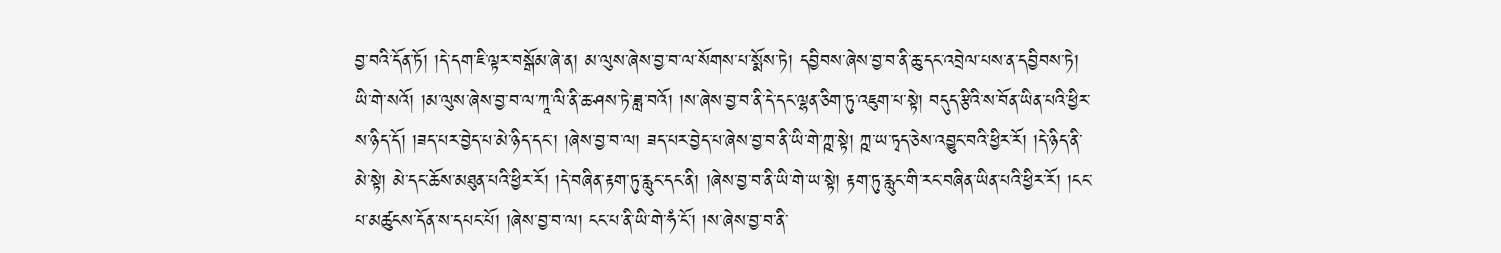བྱ་བའི་དོན་ཏོ། །དེ་དག་ཇི་ལྟར་བསྒོམ་ཞེ་ན། མ་ལུས་ཞེས་བྱ་བ་ལ་སོགས་པ་སྨོས་ཏེ། དབྱིབས་ཞེས་བྱ་བ་ནི་ཆུ་དང་འབྲེལ་པས་ན་དབྱིབས་ཏེ། ཡི་གེ་སའོ། །མ་ལུས་ཞེས་བྱ་བ་ལ་ཀཱ་ལི་ནི་ཆ་ཤས་ཏེ་ཟླ་བའོ། །ས་ཞེས་བྱ་བ་ནི་དེ་དང་ལྷན་ཅིག་ཏུ་འཇུག་པ་སྟེ། བདུད་རྩིའི་ས་བོན་ཡིན་པའི་ཕྱིར་ས་ཉིད་དོ། །ཟད་པར་བྱེད་པ་མེ་ཉིད་དང་། །ཞེས་བྱ་བ་ལ། ཟད་པར་བྱེད་པ་ཞེས་བྱ་བ་ནི་ཡི་གེ་ཀྵ་སྟེ། ཀྵ་ཡ་ཏྭད་ཅེས་འབྱུང་བའི་ཕྱིར་རོ། །དེ་ཉིད་ནི་མེ་སྟེ། མེ་དང་ཆོས་མཐུན་པའི་ཕྱིར་རོ། །དེ་བཞིན་རྟག་ཏུ་རླུང་དང་ནི། །ཞེས་བྱ་བ་ནི་ཡི་གེ་ཡ་སྟེ། རྟག་ཏུ་རླུང་གི་རང་བཞིན་ཡིན་པའི་ཕྱིར་རོ། །ངང་པ་མཚུངས་དོན་ས་དཔང་པོ། །ཞེས་བྱ་བ་ལ། ངང་པ་ནི་ཡི་གེ་ཧཾ་ངོ་། །ས་ཞེས་བྱ་བ་ནི་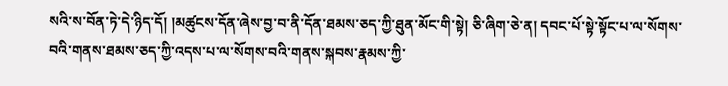སའི་ས་བོན་ཏེ་དེ་ཉིད་དོ། །མཚུངས་དོན་ཞེས་བྱ་བ་ནི་དོན་ཐམས་ཅད་ཀྱི་ཐུན་མོང་གི་སྟེ། ཅི་ཞིག་ཅེ་ན། དབང་པོ་སྟེ་སྟོང་པ་ལ་སོགས་བའི་གནས་ཐམས་ཅད་ཀྱི་འདས་པ་ལ་སོགས་བའི་གནས་སྐབས་རྣམས་ཀྱི་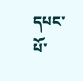དཔང་པོ་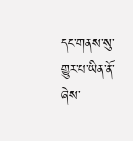དང་གནས་སུ་གྱུར་པ་ཡིན་ནོ་ཞེས་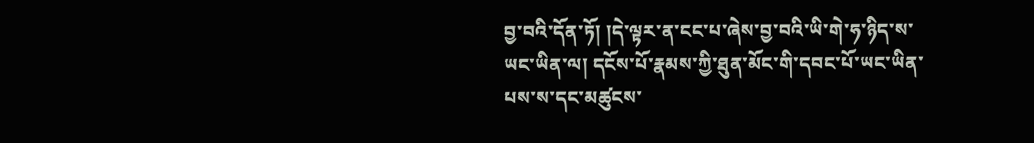བྱ་བའི་དོན་ཏོ། །དེ་ལྟར་ན་ངང་པ་ཞེས་བྱ་བའི་ཡི་གེ་ཧ་ཉིད་ས་ཡང་ཡིན་ལ། དངོས་པོ་རྣམས་ཀྱི་ཐུན་མོང་གི་དབང་པོ་ཡང་ཡིན་པས་ས་དང་མཚུངས་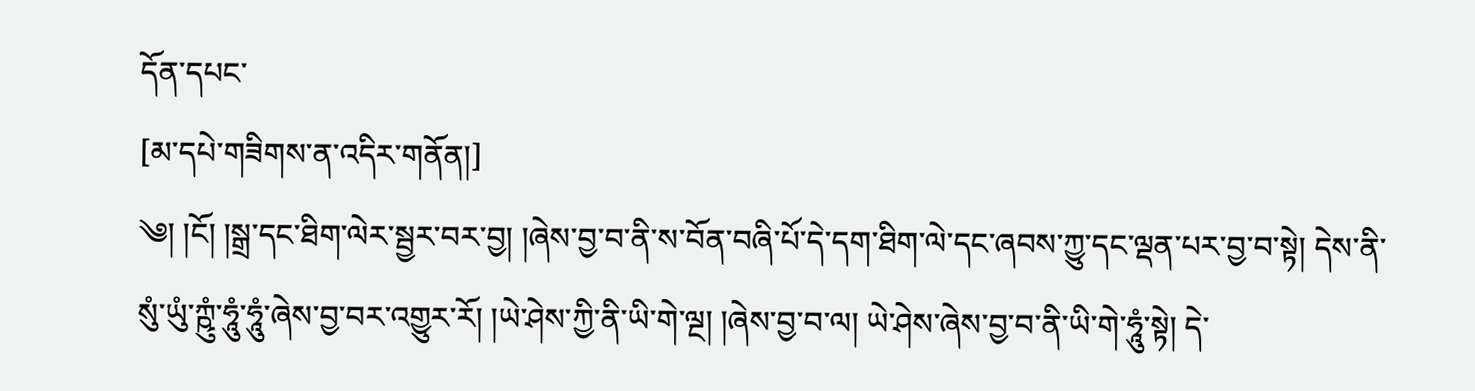དོན་དཔང་
[མ་དཔེ་གཟིགས་ན་འདིར་གནོན།]
༄། །ངོ། །སྒྲ་དང་ཐིག་ལེར་སྦྱར་བར་བྱ། །ཞེས་བྱ་བ་ནི་ས་བོན་བཞི་པོ་དེ་དག་ཐིག་ལེ་དང་ཞབས་ཀྱུ་དང་ལྡན་པར་བྱ་བ་སྟེ། དེས་ནི་སུཾ་ཡུཾ་ཀྵུཾ་ཧཱུཾ་ཧཱུཾ་ཞེས་བྱ་བར་འགྱུར་རོ། །ཡེ་ཤེས་ཀྱི་ནི་ཡི་གེ་ལྔ། །ཞེས་བྱ་བ་ལ། ཡེ་ཤེས་ཞེས་བྱ་བ་ནི་ཡི་གེ་ཧཱུཾ་སྟེ། དེ་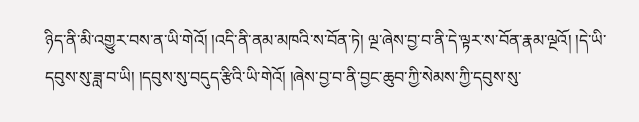ཉིད་ནི་མི་འགྱུར་བས་ན་ཡི་གེའོ། །འདི་ནི་ནམ་མཁའི་ས་བོན་ཏེ། ལྔ་ཞེས་བྱ་བ་ནི་དེ་ལྟར་ས་བོན་རྣམ་ལྔའོ། །དེ་ཡི་དབུས་སུ་ཟླ་བ་ཡི། །དབུས་སུ་བདུད་རྩིའི་ཡི་གེའོ། །ཞེས་བྱ་བ་ནི་བྱང་ཆུབ་ཀྱི་སེམས་ཀྱི་དབུས་སུ་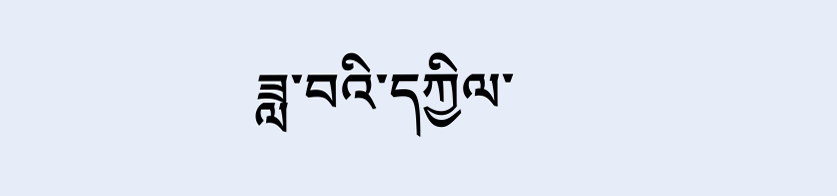ཟླ་བའི་དཀྱིལ་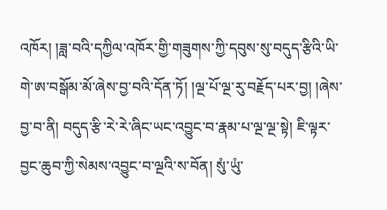འཁོར། །ཟླ་བའི་དཀྱིལ་འཁོར་གྱི་གཟུགས་ཀྱི་དབུས་སུ་བདུད་རྩིའི་ཡི་གེ་ཨ་བསྒོམ་མོ་ཞེས་བྱ་བའི་དོན་ཏོ། །ལྔ་པོ་ལྔ་རུ་བརྗོད་པར་བྱ། །ཞེས་བྱ་བ་ནི། བདུད་རྩི་རེ་རེ་ཞིང་ཡང་འབྱུང་བ་རྣམ་པ་ལྔ་ལྔ་སྟེ། ཇི་ལྟར་བྱང་ཆུབ་ཀྱི་སེམས་འབྱུང་བ་ལྔའི་ས་བོན། སུཾ་ཡུཾ་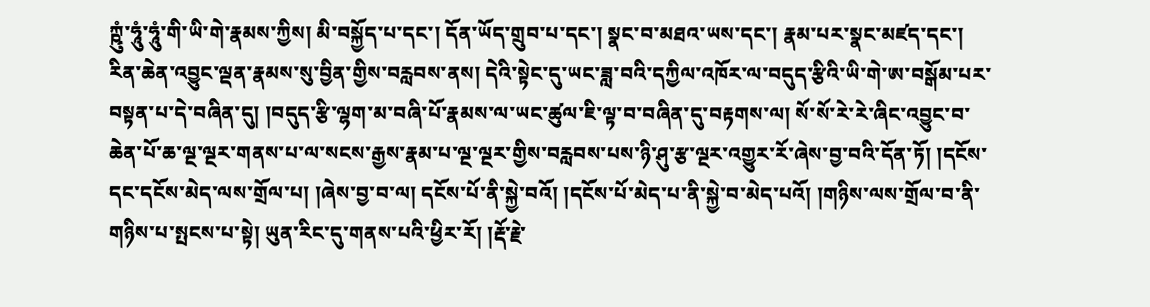ཀྵུཾ་ཧཱུཾ་ཧཱུཾ་གི་ཡི་གེ་རྣམས་ཀྱིས། མི་བསྐྱོད་པ་དང་། དོན་ཡོད་གྲུབ་པ་དང་། སྣང་བ་མཐའ་ཡས་དང་། རྣམ་པར་སྣང་མཛད་དང་། རིན་ཆེན་འབྱུང་ལྡན་རྣམས་སུ་བྱིན་གྱིས་བརླབས་ནས། དེའི་སྟེང་དུ་ཡང་ཟླ་བའི་དཀྱིལ་འཁོར་ལ་བདུད་རྩིའི་ཡི་གེ་ཨ་བསྒོམ་པར་བསྟན་པ་དེ་བཞིན་དུ། །བདུད་རྩི་ལྷག་མ་བཞི་པོ་རྣམས་ལ་ཡང་ཚུལ་ཇི་ལྟ་བ་བཞིན་དུ་བརྟགས་ལ། སོ་སོ་རེ་རེ་ཞིང་འབྱུང་བ་ཆེན་པོ་ཆ་ལྔ་ལྔར་གནས་པ་ལ་སངས་རྒྱས་རྣམ་པ་ལྔ་ལྔར་གྱིས་བརླབས་པས་ཉི་ཤུ་རྩ་ལྔར་འགྱུར་རོ་ཞེས་བྱ་བའི་དོན་ཏོ། །དངོས་དང་དངོས་མེད་ལས་གྲོལ་པ། །ཞེས་བྱ་བ་ལ། དངོས་པོ་ནི་སྐྱེ་བའོ། །དངོས་པོ་མེད་པ་ནི་སྐྱེ་བ་མེད་པའོ། །གཉིས་ལས་གྲོལ་བ་ནི་གཉིས་པ་སྤངས་པ་སྟེ། ཡུན་རིང་དུ་གནས་པའི་ཕྱིར་རོ། །རྡོ་རྗེ་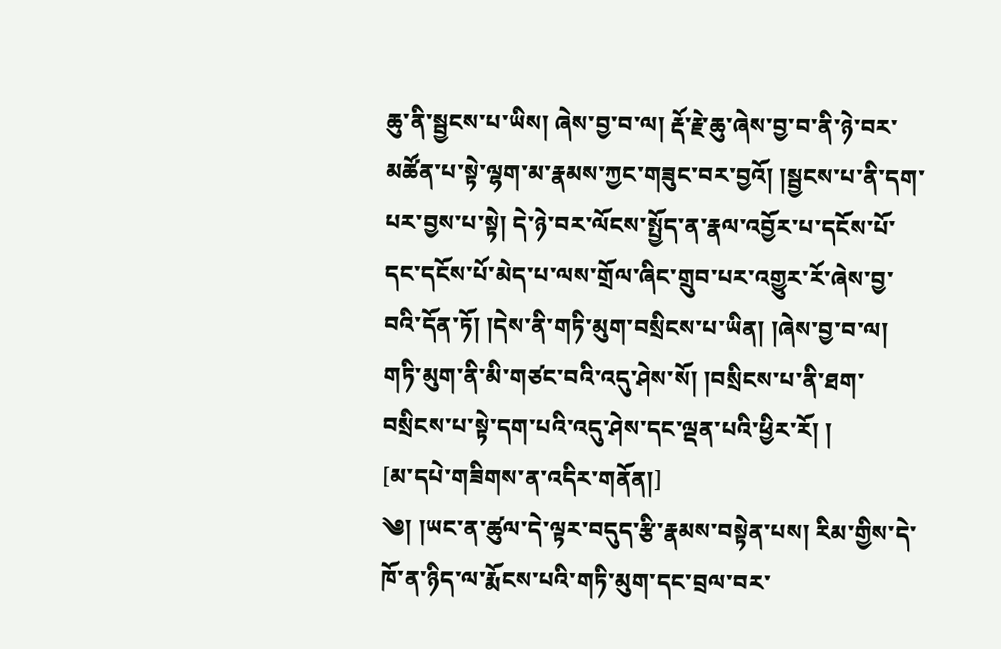ཆུ་ནི་སྦྱངས་པ་ཡིས། ཞེས་བྱ་བ་ལ། རྡོ་རྗེ་ཆུ་ཞེས་བྱ་བ་ནི་ཉེ་བར་མཚོན་པ་སྟེ་ལྷག་མ་རྣམས་ཀྱང་གཟུང་བར་བྱའོ། །སྦྱངས་པ་ནི་དག་པར་བྱས་པ་སྟེ། དེ་ཉེ་བར་ལོངས་སྤྱོད་ན་རྣལ་འབྱོར་པ་དངོས་པོ་དང་དངོས་པོ་མེད་པ་ལས་གྲོལ་ཞིང་གྲུབ་པར་འགྱུར་རོ་ཞེས་བྱ་བའི་དོན་ཏོ། །དེས་ནི་གཏི་མུག་བསྲིངས་པ་ཡིན། །ཞེས་བྱ་བ་ལ། གཏི་མུག་ནི་མི་གཙང་བའི་འདུ་ཤེས་སོ། །བསྲིངས་པ་ནི་ཐག་བསྲིངས་པ་སྟེ་དག་པའི་འདུ་ཤེས་དང་ལྡན་པའི་ཕྱིར་རོ། །
[མ་དཔེ་གཟིགས་ན་འདིར་གནོན།]
༄། །ཡང་ན་ཚུལ་དེ་ལྟར་བདུད་རྩི་རྣམས་བསྟེན་པས། རིམ་གྱིས་དེ་ཁོ་ན་ཉིད་ལ་རྨོངས་པའི་གཏི་མུག་དང་བྲལ་བར་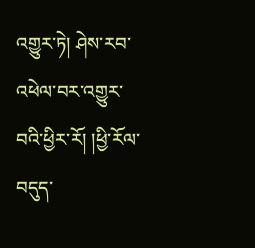འགྱུར་ཏེ། ཤེས་རབ་འཕེལ་བར་འགྱུར་བའི་ཕྱིར་རོ། །ཕྱི་རོལ་བདུད་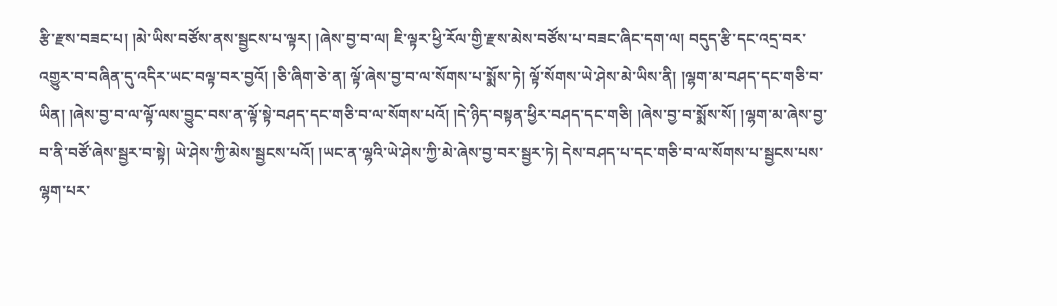རྩི་རྫས་བཟང་པ། །མེ་ཡིས་བཙོས་ནས་སྦྱངས་པ་ལྟར། །ཞེས་བྱ་བ་ལ། ཇི་ལྟར་ཕྱི་རོལ་གྱི་རྫས་མེས་བཙོས་པ་བཟང་ཞིང་དག་ལ། བདུད་རྩི་དང་འདྲ་བར་འགྱུར་བ་བཞིན་དུ་འདིར་ཡང་བལྟ་བར་བྱའོ། །ཅི་ཞིག་ཅེ་ན། ལྟོ་ཞེས་བྱ་བ་ལ་སོགས་པ་སྨོས་ཏེ། ལྟོ་སོགས་ཡེ་ཤེས་མེ་ཡིས་ནི། །ལྷག་མ་བཤད་དང་གཅི་བ་ཡིན། །ཞེས་བྱ་བ་ལ་ལྟོ་ལས་བྱུང་བས་ན་ལྟོ་སྟེ་བཤད་དང་གཅི་བ་ལ་སོགས་པའོ། །དེ་ཉིད་བསྟན་ཕྱིར་བཤད་དང་གཅི། །ཞེས་བྱ་བ་སྨོས་སོ། །ལྷག་མ་ཞེས་བྱ་བ་ནི་བཙོ་ཞེས་སྦྱར་བ་སྟེ། ཡེ་ཤེས་ཀྱི་མེས་སྦྱངས་པའོ། །ཡང་ན་ལྷའི་ཡེ་ཤེས་ཀྱི་མེ་ཞེས་བྱ་བར་སྦྱར་ཏེ། དེས་བཤད་པ་དང་གཅི་བ་ལ་སོགས་པ་སྦྱངས་པས་ལྷག་པར་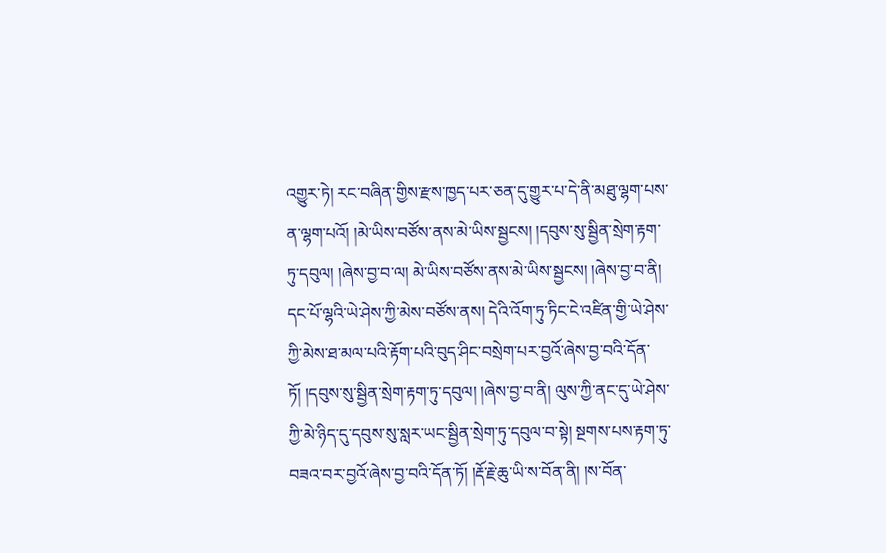འགྱུར་ཏེ། རང་བཞིན་གྱིས་རྫས་ཁྱད་པར་ཅན་དུ་གྱུར་པ་དེ་ནི་མཐུ་ལྷག་པས་ན་ལྷག་པའོ། །མེ་ཡིས་བཙོས་ནས་མེ་ཡིས་སྦྱངས། །དབུས་སུ་སྦྱིན་སྲེག་རྟག་ཏུ་དབུལ། །ཞེས་བྱ་བ་ལ། མེ་ཡིས་བཙོས་ནས་མེ་ཡིས་སྦྱངས། །ཞེས་བྱ་བ་ནི། དང་པོ་ལྷའི་ཡེ་ཤེས་ཀྱི་མེས་བཙོས་ནས། དེའི་འོག་ཏུ་ཏིང་ངེ་འཛིན་གྱི་ཡེ་ཤེས་ཀྱི་མེས་ཐ་མལ་པའི་རྟོག་པའི་བུད་ཤིང་བསྲེག་པར་བྱའོ་ཞེས་བྱ་བའི་དོན་ཏོ། །དབུས་སུ་སྦྱིན་སྲེག་རྟག་ཏུ་དབུལ། །ཞེས་བྱ་བ་ནི། ལུས་ཀྱི་ནང་དུ་ཡེ་ཤེས་ཀྱི་མེ་ཉིད་དུ་དབུས་སུ་སླར་ཡང་སྦྱིན་སྲེག་ཏུ་དབུལ་བ་སྟེ། སྔགས་པས་རྟག་ཏུ་བཟའ་བར་བྱའོ་ཞེས་བྱ་བའི་དོན་ཏོ། །རྡོ་རྗེ་ཆུ་ཡི་ས་བོན་ནི། །ས་བོན་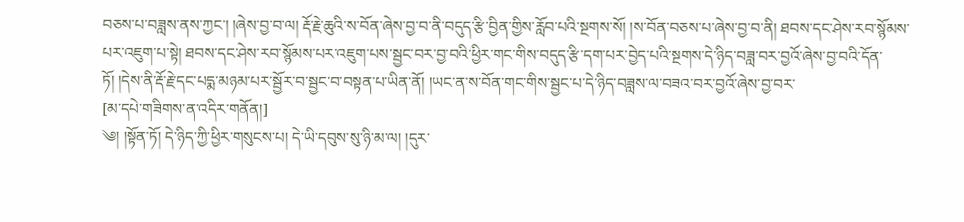བཅས་པ་བཟླས་ནས་ཀྱང་། །ཞེས་བྱ་བ་ལ། རྡོ་རྗེ་ཆུའི་ས་བོན་ཞེས་བྱ་བ་ནི་བདུད་རྩི་བྱིན་གྱིས་རློབ་པའི་སྔགས་སོ། །ས་བོན་བཅས་པ་ཞེས་བྱ་བ་ནི། ཐབས་དང་ཤེས་རབ་སྙོམས་པར་འཇུག་པ་སྟེ། ཐབས་དང་ཤེས་རབ་སྙོམས་པར་འཇུག་པས་སྦྱང་བར་བྱ་བའི་ཕྱིར་གང་གིས་བདུད་རྩི་དག་པར་བྱེད་པའི་སྔགས་དེ་ཉིད་བཟླ་བར་བྱའོ་ཞེས་བྱ་བའི་དོན་ཏོ། །དེས་ནི་རྡོ་རྗེ་དང་པདྨ་མཉམ་པར་སྦྱོར་བ་སྦྱང་བ་བསྟན་པ་ཡིན་ནོ། །ཡང་ན་ས་བོན་གང་གིས་སྦྱང་པ་དེ་ཉིད་བཟླས་ལ་བཟའ་བར་བྱའོ་ཞེས་བྱ་བར་
[མ་དཔེ་གཟིགས་ན་འདིར་གནོན།]
༄། །སྟོན་ཏོ། དེ་ཉིད་ཀྱི་ཕྱིར་གསུངས་པ། དེ་ཡི་དབུས་སུ་ཉི་མ་ལ། །དུར་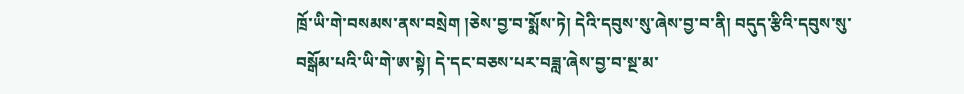ཁྲོ་ཡི་གེ་བསམས་ནས་བསྲེག །ཅེས་བྱ་བ་སྨོས་ཏེ། དེའི་དབུས་སུ་ཞེས་བྱ་བ་ནི། བདུད་རྩིའི་དབུས་སུ་བསྒོམ་པའི་ཡི་གེ་ཨ་སྟེ། དེ་དང་བཅས་པར་བཟླ་ཞེས་བྱ་བ་སྔ་མ་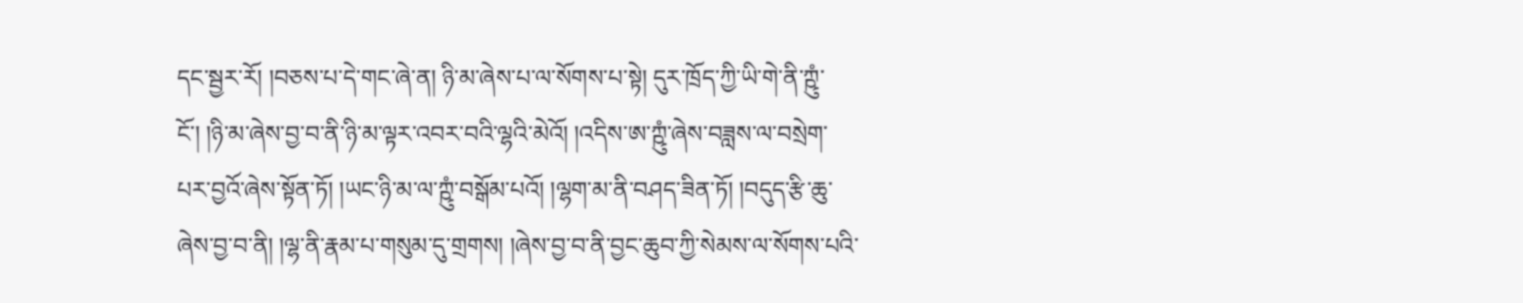དང་སྦྱར་རོ། །བཅས་པ་དེ་གང་ཞེ་ན། ཉི་མ་ཞེས་པ་ལ་སོགས་པ་སྟེ། དུར་ཁྲོད་ཀྱི་ཡི་གེ་ནི་ཀྵུཾ་ངོ་། །ཉི་མ་ཞེས་བྱ་བ་ནི་ཉི་མ་ལྟར་འབར་བའི་ལྷའི་མེའོ། །འདིས་ཨ་ཀྵུཾ་ཞེས་བཟླས་ལ་བསྲེག་པར་བྱའོ་ཞེས་སྟོན་ཏོ། །ཡང་ཉི་མ་ལ་ཀྵུཾ་བསྒོམ་པའོ། །ལྷག་མ་ནི་བཤད་ཟིན་ཏོ། །བདུད་རྩི་ཆུ་ཞེས་བྱ་བ་ནི། །ལྷ་ནི་རྣམ་པ་གསུམ་དུ་གྲགས། །ཞེས་བྱ་བ་ནི་བྱང་ཆུབ་ཀྱི་སེམས་ལ་སོགས་པའི་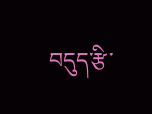བདུད་རྩི་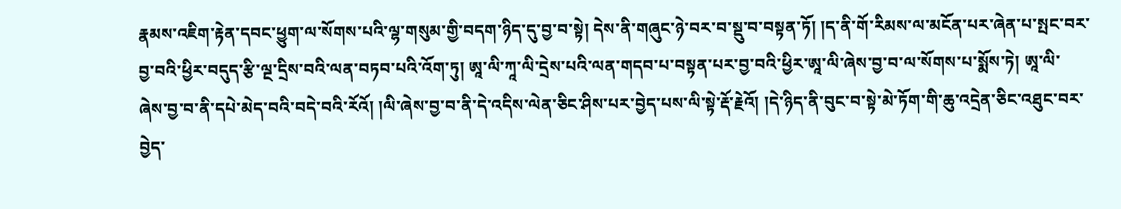རྣམས་འཇིག་རྟེན་དབང་ཕྱུག་ལ་སོགས་པའི་ལྷ་གསུམ་གྱི་བདག་ཉིད་དུ་བྱ་བ་སྟེ། དེས་ནི་གཞུང་ཉེ་བར་བ་སྡུ་བ་བསྟན་ཏོ། །ད་ནི་གོ་རིམས་ལ་མངོན་པར་ཞེན་པ་སྤང་བར་བྱ་བའི་ཕྱིར་བདུད་རྩི་ལྔ་དྲིས་བའི་ལན་བཏབ་པའི་འོག་ཏུ། ཨཱ་ལི་ཀཱ་ལི་དྲེས་པའི་ལན་གདབ་པ་བསྟན་པར་བྱ་བའི་ཕྱིར་ཨཱ་ལི་ཞེས་བྱ་བ་ལ་སོགས་པ་སྨོས་ཏེ། ཨཱ་ལི་ཞེས་བྱ་བ་ནི་དཔེ་མེད་བའི་བདེ་བའི་རོའོ། །ལི་ཞེས་བྱ་བ་ནི་དེ་འདིས་ལེན་ཅིང་ཤིས་པར་བྱེད་པས་ལི་སྟེ་རྡོ་རྗེའོ། །དེ་ཉིད་ནི་བུང་བ་སྟེ་མེ་ཏོག་གི་ཆུ་འདྲེན་ཅིང་འཐུང་བར་བྱེད་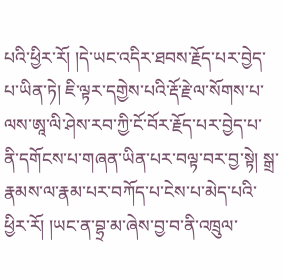པའི་ཕྱིར་རོ། །དེ་ཡང་འདིར་ཐབས་རྗོད་པར་བྱེད་པ་ཡིན་ཏེ། ཇི་ལྟར་དགྱེས་པའི་རྡོ་རྗེ་ལ་སོགས་པ་ལས་ཨཱ་ལི་ཤེས་རབ་ཀྱི་ངོ་བོར་རྗོད་པར་བྱེད་པ་ནི་དགོངས་པ་གཞན་ཡིན་པར་བལྟ་བར་བྱ་སྟེ། སྒྲ་རྣམས་ལ་རྣམ་པར་བཀོད་པ་ངེས་པ་མེད་པའི་ཕྱིར་རོ། །ཡང་ན་བྷྲ་མ་ཞེས་བྱ་བ་ནི་འཁྲུལ་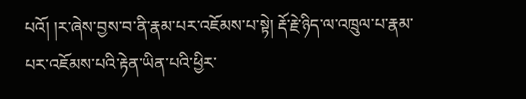པའོ། །ར་ཞེས་བྱས་བ་ནི་རྣམ་པར་འཇོམས་པ་སྟེ། རྡོ་རྗེ་ཉིད་ལ་འཁྲུལ་པ་རྣམ་པར་འཇོམས་པའི་རྟེན་ཡིན་པའི་ཕྱིར་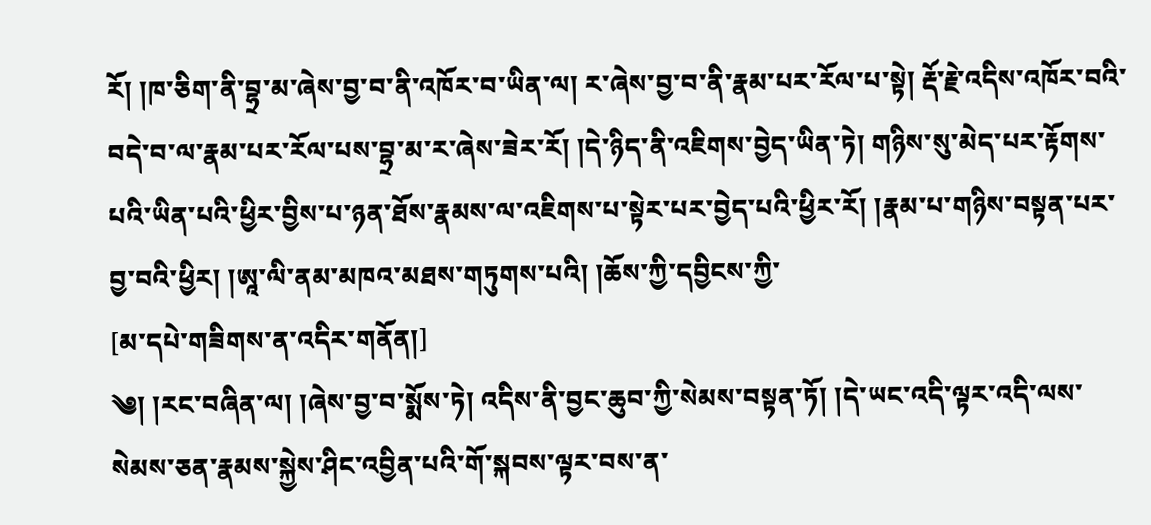རོ། །ཁ་ཅིག་ནི་བྷྲ་མ་ཞེས་བྱ་བ་ནི་འཁོར་བ་ཡིན་ལ། ར་ཞེས་བྱ་བ་ནི་རྣམ་པར་རོལ་པ་སྟེ། རྡོ་རྗེ་འདིས་འཁོར་བའི་བདེ་བ་ལ་རྣམ་པར་རོལ་པས་བྷྲ་མ་ར་ཞེས་ཟེར་རོ། །དེ་ཉིད་ནི་འཇིགས་བྱེད་ཡིན་ཏེ། གཉིས་སུ་མེད་པར་རྟོགས་པའི་ཡིན་པའི་ཕྱིར་བྱིས་པ་ཉན་ཐོས་རྣམས་ལ་འཇིགས་པ་སྟེར་པར་བྱེད་པའི་ཕྱིར་རོ། །རྣམ་པ་གཉིས་བསྟན་པར་བྱ་བའི་ཕྱིར། །ཨཱ་ལི་ནམ་མཁའ་མཐས་གཏུགས་པའི། །ཆོས་ཀྱི་དབྱིངས་ཀྱི་
[མ་དཔེ་གཟིགས་ན་འདིར་གནོན།]
༄། །རང་བཞིན་ལ། །ཞེས་བྱ་བ་སྨོས་ཏེ། འདིས་ནི་བྱང་ཆུབ་ཀྱི་སེམས་བསྟན་ཏོ། །དེ་ཡང་འདི་ལྟར་འདི་ལས་སེམས་ཅན་རྣམས་སྐྱེས་ཤིང་འབྱིན་པའི་གོ་སྐབས་ལྟར་བས་ན་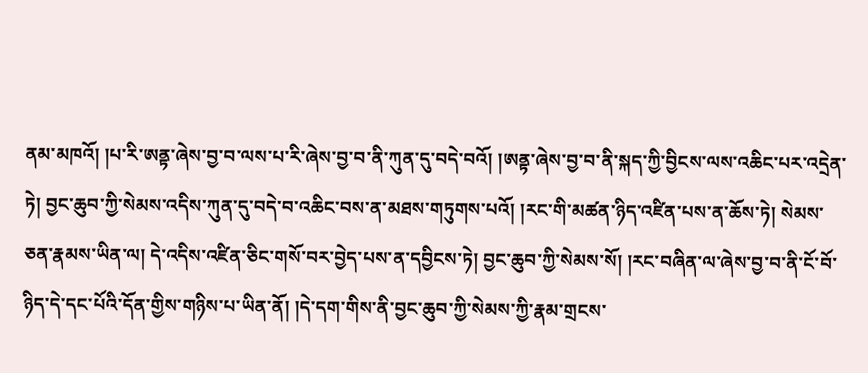ནམ་མཁའོ། །པ་རི་ཨནྟ་ཞེས་བྱ་བ་ལས་པ་རི་ཞེས་བྱ་བ་ནི་ཀུན་དུ་བདེ་བའོ། །ཨནྟ་ཞེས་བྱ་བ་ནི་སྐད་ཀྱི་བྱིངས་ལས་འཆིང་པར་འདྲེན་ཏེ། བྱང་ཆུབ་ཀྱི་སེམས་འདིས་ཀུན་དུ་བདེ་བ་འཆིང་བས་ན་མཐས་གཏུགས་པའོ། །རང་གི་མཚན་ཉིད་འཛིན་པས་ན་ཆོས་ཏེ། སེམས་ཅན་རྣམས་ཡིན་ལ། དེ་འདིས་འཛིན་ཅིང་གསོ་བར་བྱེད་པས་ན་དབྱིངས་ཏེ། བྱང་ཆུབ་ཀྱི་སེམས་སོ། །རང་བཞིན་ལ་ཞེས་བྱ་བ་ནི་ངོ་བོ་ཉིད་དེ་དང་པོའི་དོན་གྱིས་གཉིས་པ་ཡིན་ནོ། །དེ་དག་གིས་ནི་བྱང་ཆུབ་ཀྱི་སེམས་ཀྱི་རྣམ་གྲངས་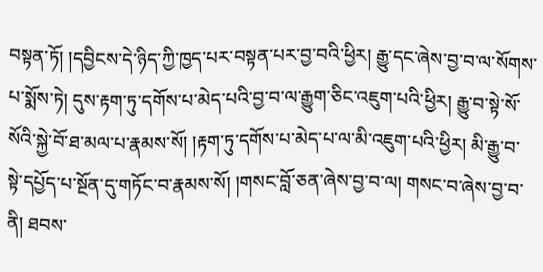བསྟན་ཏོ། །དབྱིངས་དེ་ཉིད་ཀྱི་ཁྱད་པར་བསྟན་པར་བྱ་བའི་ཕྱིར། རྒྱུ་དང་ཞེས་བྱ་བ་ལ་སོགས་པ་སྨོས་ཏེ། དུས་རྟག་ཏུ་དགོས་པ་མེད་པའི་བྱ་བ་ལ་རྒྱུག་ཅིང་འཇུག་པའི་ཕྱིར། རྒྱུ་བ་སྟེ་སོ་སོའི་སྐྱེ་བོ་ཐ་མལ་པ་རྣམས་སོ། །རྟག་ཏུ་དགོས་པ་མེད་པ་ལ་མི་འཇུག་པའི་ཕྱིར། མི་རྒྱུ་བ་སྟེ་དཔྱོད་པ་སྔོན་དུ་གཏོང་བ་རྣམས་སོ། །གསང་བློ་ཅན་ཞེས་བྱ་བ་ལ། གསང་བ་ཞེས་བྱ་བ་ནི། ཐབས་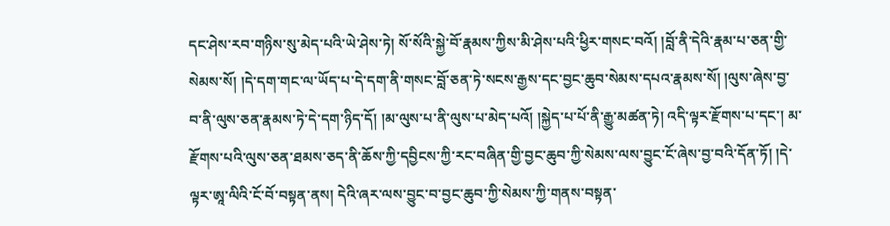དང་ཤེས་རབ་གཉིས་སུ་མེད་པའི་ཡེ་ཤེས་ཏེ། སོ་སོའི་སྐྱེ་བོ་རྣམས་ཀྱིས་མི་ཤེས་པའི་ཕྱིར་གསང་བའོ། །བློ་ནི་དེའི་རྣམ་པ་ཅན་གྱི་སེམས་སོ། །དེ་དག་གང་ལ་ཡོད་པ་དེ་དག་ནི་གསང་བློ་ཅན་ཏེ་སངས་རྒྱས་དང་བྱང་ཆུབ་སེམས་དཔའ་རྣམས་སོ། །ལུས་ཞེས་བྱ་བ་ནི་ལུས་ཅན་རྣམས་ཏེ་དེ་དག་ཉིད་དོ། །མ་ལུས་པ་ནི་ལུས་པ་མེད་པའོ། །སྐྱེད་པ་པོ་ནི་རྒྱུ་མཚན་ཏེ། འདི་ལྟར་རྫོགས་པ་དང་། མ་རྫོགས་པའི་ལུས་ཅན་ཐམས་ཅད་ནི་ཆོས་ཀྱི་དབྱིངས་ཀྱི་རང་བཞིན་གྱི་བྱང་ཆུབ་ཀྱི་སེམས་ལས་བྱུང་ངོ་ཞེས་བྱ་བའི་དོན་ཏོ། །དེ་ལྟར་ཨཱ་ལིའི་ངོ་བོ་བསྟན་ནས། དེའི་ཞར་ལས་བྱུང་བ་བྱང་ཆུབ་ཀྱི་སེམས་ཀྱི་གནས་བསྟན་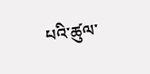པའི་ཚུལ་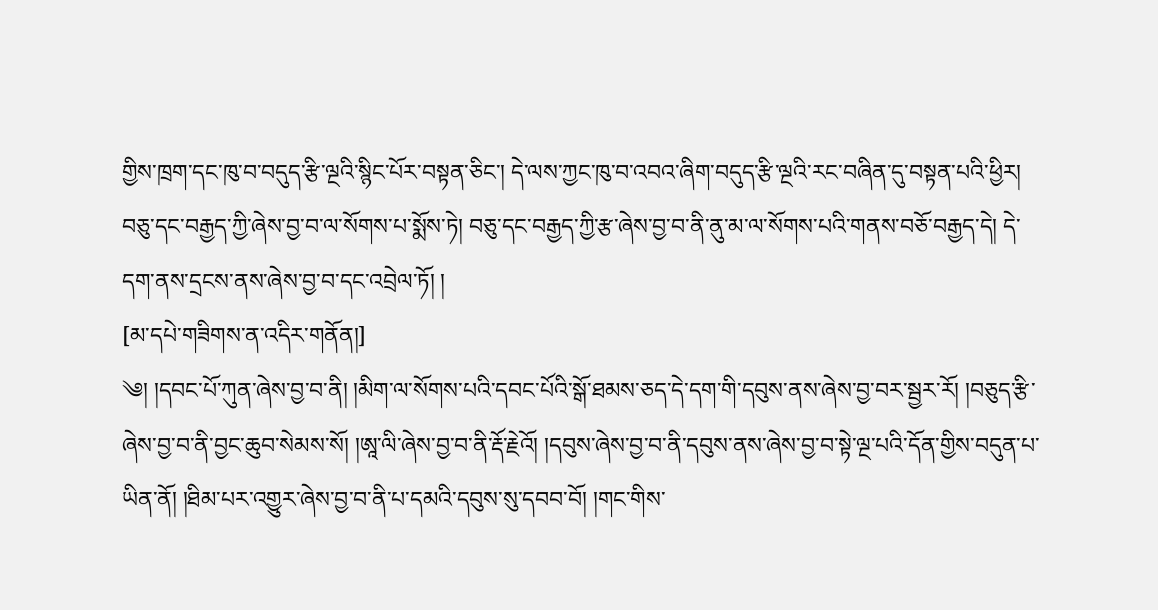གྱིས་ཁྲག་དང་ཁུ་བ་བདུད་རྩི་ལྔའི་སྙིང་པོར་བསྟན་ཅིང་། དེ་ལས་ཀྱང་ཁུ་བ་འབའ་ཞིག་བདུད་རྩི་ལྔའི་རང་བཞིན་དུ་བསྟན་པའི་ཕྱིར། བཅུ་དང་བརྒྱད་ཀྱི་ཞེས་བྱ་བ་ལ་སོགས་པ་སྨོས་ཏེ། བཅུ་དང་བརྒྱད་ཀྱི་རྩ་ཞེས་བྱ་བ་ནི་ནུ་མ་ལ་སོགས་པའི་གནས་བཅོ་བརྒྱད་དེ། དེ་དག་ནས་དྲངས་ནས་ཞེས་བྱ་བ་དང་འབྲེལ་ཏོ། །
[མ་དཔེ་གཟིགས་ན་འདིར་གནོན།]
༄། །དབང་པོ་ཀུན་ཞེས་བྱ་བ་ནི། །མིག་ལ་སོགས་པའི་དབང་པོའི་སྒོ་ཐམས་ཅད་དེ་དག་གི་དབུས་ནས་ཞེས་བྱ་བར་སྦྱར་རོ། །བཅུད་རྩི་ཞེས་བྱ་བ་ནི་བྱང་ཆུབ་སེམས་སོ། །ཨཱ་ལི་ཞེས་བྱ་བ་ནི་རྡོ་རྗེའོ། །དབུས་ཞེས་བྱ་བ་ནི་དབུས་ནས་ཞེས་བྱ་བ་སྟེ་ལྔ་པའི་དོན་གྱིས་བདུན་པ་ཡིན་ནོ། །ཐིམ་པར་འགྱུར་ཞེས་བྱ་བ་ནི་པ་དམའི་དབུས་སུ་དབབ་བོ། །གང་གིས་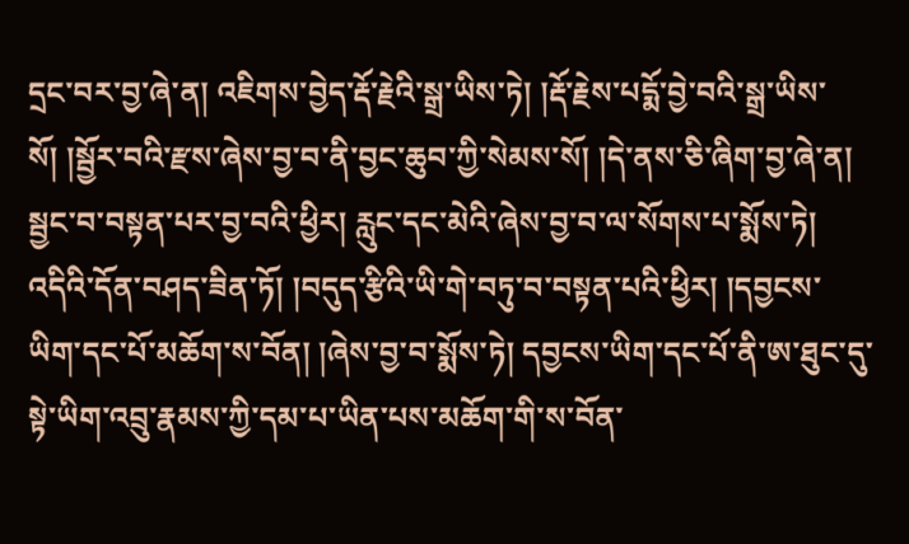དྲང་བར་བྱ་ཞེ་ན། འཇིགས་བྱེད་རྡོ་རྗེའི་སྒྲ་ཡིས་ཏེ། །རྡོ་རྗེས་པདྨོ་བྱེ་བའི་སྒྲ་ཡིས་སོ། །སྦྱོར་བའི་རྫས་ཞེས་བྱ་བ་ནི་བྱང་ཆུབ་ཀྱི་སེམས་སོ། །དེ་ནས་ཅི་ཞིག་བྱ་ཞེ་ན། སྦྱང་བ་བསྟན་པར་བྱ་བའི་ཕྱིར། རླུང་དང་མེའི་ཞེས་བྱ་བ་ལ་སོགས་པ་སྨོས་ཏེ། འདིའི་དོན་བཤད་ཟིན་ཏོ། །བདུད་རྩིའི་ཡི་གེ་བཏུ་བ་བསྟན་པའི་ཕྱིར། །དབྱངས་ཡིག་དང་པོ་མཆོག་ས་བོན། །ཞེས་བྱ་བ་སྨོས་ཏེ། དབྱངས་ཡིག་དང་པོ་ནི་ཨ་ཐུང་དུ་སྟེ་ཡིག་འབྲུ་རྣམས་ཀྱི་དམ་པ་ཡིན་པས་མཆོག་གི་ས་བོན་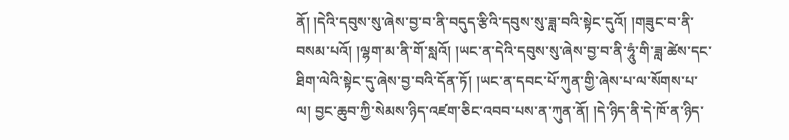ནོ། །དེའི་དབུས་སུ་ཞེས་བྱ་བ་ནི་བདུད་རྩིའི་དབུས་སུ་ཟླ་བའི་སྟེང་དུའོ། །གཟུང་བ་ནི་བསམ་པའོ། །ལྷག་མ་ནི་གོ་སླའོ། །ཡང་ན་དེའི་དབུས་སུ་ཞེས་བྱ་བ་ནི་ཧཱུཾ་གི་ཟླ་ཚེས་དང་ཐིག་ལེའི་སྟེང་དུ་ཞེས་བྱ་བའི་དོན་ཏོ། །ཡང་ན་དབང་པོ་ཀུན་གྱི་ཞེས་པ་ལ་སོགས་པ་ལ། བྱང་ཆུབ་ཀྱི་སེམས་ཉིད་འཛག་ཅིང་འབབ་པས་ན་ཀུན་ནོ། །དེ་ཉིད་ནི་དེ་ཁོ་ན་ཉིད་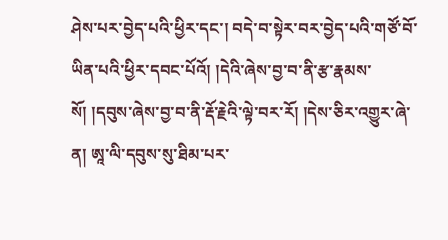ཤེས་པར་བྱེད་པའི་ཕྱིར་དང་། བདེ་བ་སྟེར་བར་བྱེད་པའི་གཙོ་བོ་ཡིན་པའི་ཕྱིར་དབང་པོའོ། །དེའི་ཞེས་བྱ་བ་ནི་རྩ་རྣམས་སོ། །དབུས་ཞེས་བྱ་བ་ནི་རྡོ་རྗེའི་ལྟེ་བར་རོ། །དེས་ཅིར་འགྱུར་ཞེ་ན། ཨཱ་ལི་དབུས་སུ་ཐིམ་པར་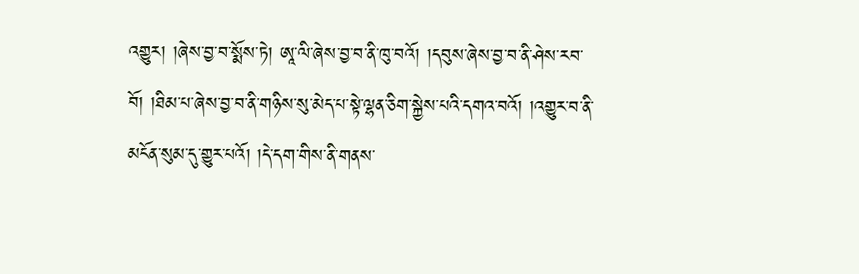འགྱུར། །ཞེས་བྱ་བ་སྨོས་ཏེ། ཨཱ་ལི་ཞེས་བྱ་བ་ནི་ཁུ་བའོ། །དབུས་ཞེས་བྱ་བ་ནི་ཤེས་རབ་བོ། །ཐིམ་པ་ཞེས་བྱ་བ་ནི་གཉིས་སུ་མེད་པ་སྟེ་ལྷན་ཅིག་སྐྱེས་པའི་དགའ་བའོ། །འགྱུར་བ་ནི་མངོན་སུམ་དུ་གྱུར་པའོ། །དེ་དག་གིས་ནི་གནས་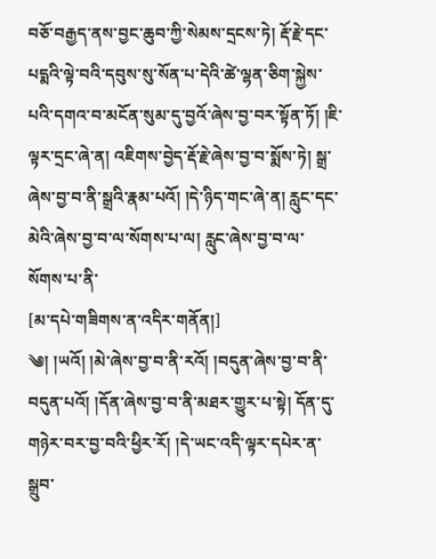བཅོ་བརྒྱད་ནས་བྱང་ཆུབ་ཀྱི་སེམས་དྲངས་ཏེ། རྡོ་རྗེ་དང་པདྨའི་ལྟེ་བའི་དབུས་སུ་སོན་པ་དེའི་ཚེ་ལྷན་ཅིག་སྐྱེས་པའི་དགའ་བ་མངོན་སུམ་དུ་བྱའོ་ཞེས་བྱ་བར་སྟོན་ཏོ། །ཇི་ལྟར་དྲང་ཞེ་ན། འཇིགས་བྱེད་རྡོ་རྗེ་ཞེས་བྱ་བ་སྨོས་ཏེ། སྒྲ་ཞེས་བྱ་བ་ནི་སྒྲའི་རྣམ་པའོ། །དེ་ཉིད་གང་ཞེ་ན། རླུང་དང་མེའི་ཞེས་བྱ་བ་ལ་སོགས་པ་ལ། རླུང་ཞེས་བྱ་བ་ལ་སོགས་པ་ནི་
[མ་དཔེ་གཟིགས་ན་འདིར་གནོན།]
༄། །ཡའོ། །མེ་ཞེས་བྱ་བ་ནི་རའོ། །བདུན་ཞེས་བྱ་བ་ནི་བདུན་པའོ། །དོན་ཞེས་བྱ་བ་ནི་མཐར་གྱུར་པ་སྟེ། དོན་དུ་གཉེར་བར་བྱ་བའི་ཕྱིར་རོ། །དེ་ཡང་འདི་ལྟར་དཔེར་ན་སྒྲུབ་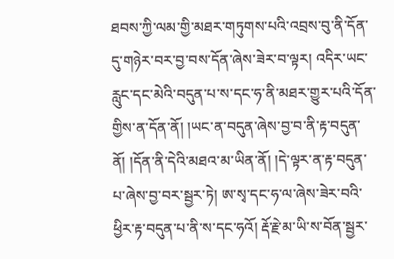ཐབས་ཀྱི་ལམ་གྱི་མཐར་གཏུགས་པའི་འབྲས་བུ་ནི་དོན་དུ་གཉེར་བར་བྱ་བས་དོན་ཞེས་ཟེར་བ་ལྟར། འདིར་ཡང་རླུང་དང་མེའི་བདུན་པ་ས་དང་ཧ་ནི་མཐར་གྱུར་པའི་དོན་གྱིས་ན་དོན་ནོ། །ཡང་ན་བདུན་ཞེས་བྱ་བ་ནི་རྟ་བདུན་ནོ། །དོན་ནི་དེའི་མཐའ་མ་ཡིན་ནོ། །དེ་ལྟར་ན་རྟ་བདུན་པ་ཞེས་བྱ་བར་སྦྱར་ཏེ། ཨ་སྭ་དང་ཧ་ལ་ཞེས་ཟེར་བའི་ཕྱིར་རྟ་བདུན་པ་ནི་ས་དང་ཧའོ། རྡོ་རྗེ་མ་ཡི་ས་བོན་སྦྱར་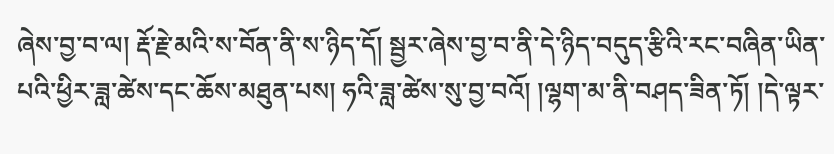ཞེས་བྱ་བ་ལ། རྡོ་རྗེ་མའི་ས་བོན་ནི་ས་ཉིད་དོ། སྦྱར་ཞེས་བྱ་བ་ནི་དེ་ཉིད་བདུད་རྩིའི་རང་བཞིན་ཡིན་པའི་ཕྱིར་ཟླ་ཚེས་དང་ཆོས་མཐུན་པས། ཧའི་ཟླ་ཚེས་སུ་བྱ་བའོ། །ལྷག་མ་ནི་བཤད་ཟིན་ཏོ། །དེ་ལྟར་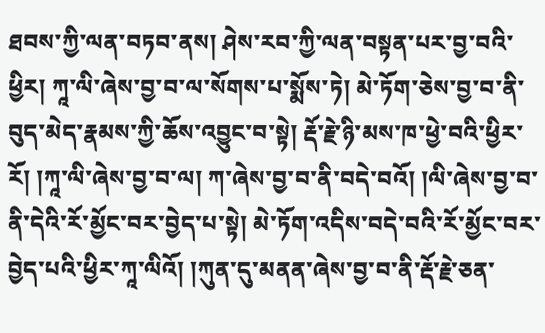ཐབས་ཀྱི་ལན་བཏབ་ནས། ཤེས་རབ་ཀྱི་ལན་བསྟན་པར་བྱ་བའི་ཕྱིར། ཀཱ་ལི་ཞེས་བྱ་བ་ལ་སོགས་པ་སྨོས་ཏེ། མེ་ཏོག་ཅེས་བྱ་བ་ནི་བུད་མེད་རྣམས་ཀྱི་ཆོས་འབྱུང་བ་སྟེ། རྡོ་རྗེ་ཉི་མས་ཁ་ཕྱེ་བའི་ཕྱིར་རོ། །ཀཱ་ལི་ཞེས་བྱ་བ་ལ། ཀ་ཞེས་བྱ་བ་ནི་བདེ་བའོ། །ལི་ཞེས་བྱ་བ་ནི་དེའི་རོ་མྱོང་བར་བྱེད་པ་སྟེ། མེ་ཏོག་འདིས་བདེ་བའི་རོ་མྱོང་བར་བྱེད་པའི་ཕྱིར་ཀཱ་ལིའོ། །ཀུན་དུ་མནན་ཞེས་བྱ་བ་ནི་རྡོ་རྗེ་ཅན་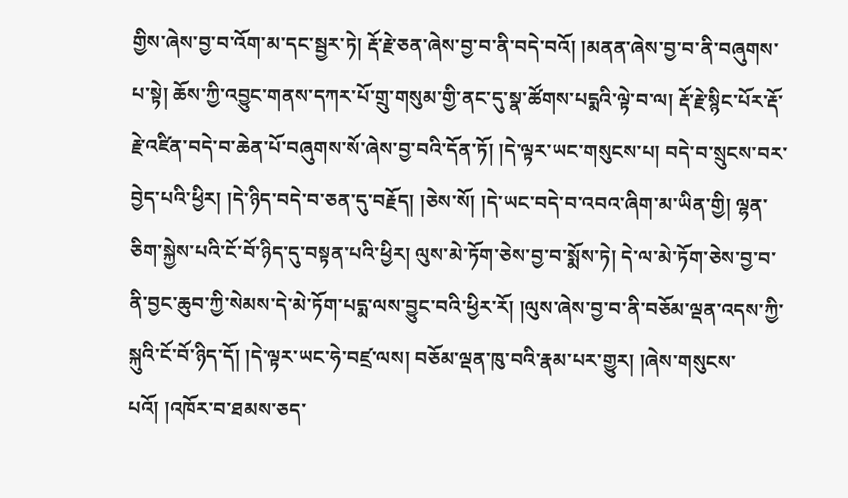གྱིས་ཞེས་བྱ་བ་འོག་མ་དང་སྦྱར་ཏེ། རྡོ་རྗེ་ཅན་ཞེས་བྱ་བ་ནི་བདེ་བའོ། །མནན་ཞེས་བྱ་བ་ནི་བཞུགས་པ་སྟེ། ཆོས་ཀྱི་འབྱུང་གནས་དཀར་པོ་གྲུ་གསུམ་གྱི་ནང་དུ་སྣ་ཚོགས་པདྨའི་ལྟེ་བ་ལ། རྡོ་རྗེ་སྙིང་པོར་རྡོ་རྗེ་འཛིན་བདེ་བ་ཆེན་པོ་བཞུགས་སོ་ཞེས་བྱ་བའི་དོན་ཏོ། །དེ་ལྟར་ཡང་གསུངས་པ། བདེ་བ་སྲུངས་བར་བྱེད་པའི་ཕྱིར། །དེ་ཉིད་བདེ་བ་ཅན་དུ་བརྗོད། །ཅེས་སོ། །དེ་ཡང་བདེ་བ་འབའ་ཞིག་མ་ཡིན་གྱི། ལྷན་ཅིག་སྐྱེས་པའི་ངོ་བོ་ཉིད་དུ་བསྟན་པའི་ཕྱིར། ལུས་མེ་ཏོག་ཅེས་བྱ་བ་སྨོས་ཏེ། དེ་ལ་མེ་ཏོག་ཅེས་བྱ་བ་ནི་བྱང་ཆུབ་ཀྱི་སེམས་དེ་མེ་ཏོག་པདྨ་ལས་བྱུང་བའི་ཕྱིར་རོ། །ལུས་ཞེས་བྱ་བ་ནི་བཅོམ་ལྡན་འདས་ཀྱི་སྐུའི་ངོ་བོ་ཉིད་དོ། །དེ་ལྟར་ཡང་ཧེ་བཛྲ་ལས། བཅོམ་ལྡན་ཁུ་བའི་རྣམ་པར་གྱུར། །ཞེས་གསུངས་པའོ། །འཁོར་བ་ཐམས་ཅད་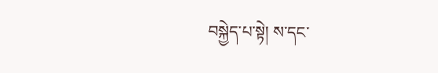བསྐྱེད་པ་སྟེ། ས་དང་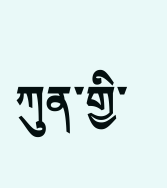ཀུན་གྱི་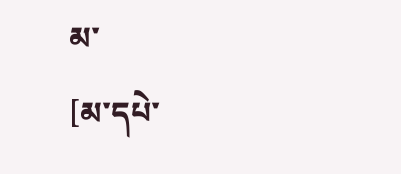མ་
[མ་དཔེ་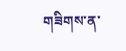གཟིགས་ན་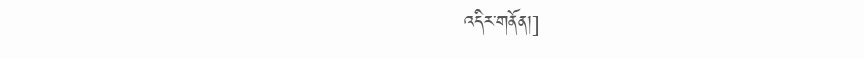འདིར་གནོན།]